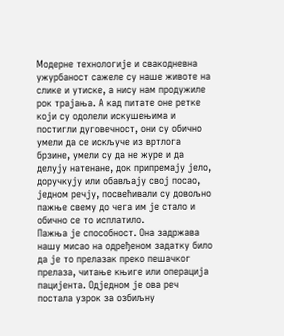Модерне технологије и свакодневна ужурбаност сажеле су наше животе на слике и утиске, а нису нам продужиле рок трајања. А кад питате оне ретке који су одолели искушењима и постигли дуговечност, они су обично умели да се искључе из вртлога брзине, умели су да не журе и да делују натенане, док припремају јело, доручкују или обављају свој посао, једном речју, посвећивали су довољно пажње свему до чега им је стало и обично се то исплатило.
Пажња је способност. Она задржава нашу мисао на одређеном задатку било да је то прелазак преко пешачког прелаза, читање књиге или операција пацијента. Одједном је ова реч постала узрок за озбиљну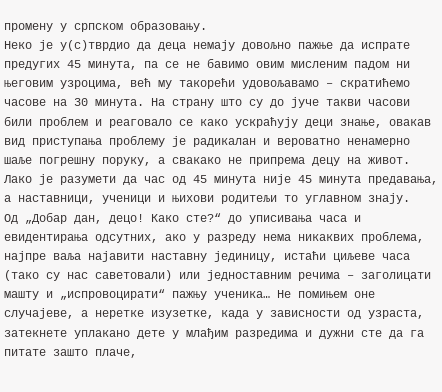промену у српском образовању.
Неко је у(с)тврдио да деца немају довољно пажње да испрате предугих 45 минута, па се не бавимо овим мисленим падом ни његовим узроцима, већ му такорећи удовољавамо – скратићемо часове на 30 минута. На страну што су до јуче такви часови били проблем и реаговало се како ускраћују деци знање, овакав вид приступања проблему је радикалан и вероватно ненамерно шаље погрешну поруку, а свакако не припрема децу на живот.
Лако је разумети да час од 45 минута није 45 минута предавања, а наставници, ученици и њихови родитељи то углавном знају.
Од „Добар дан, децо! Како сте?“ до уписивања часа и евидентирања одсутних, ако у разреду нема никаквих проблема, најпре ваља најавити наставну јединицу, истаћи циљеве часа (тако су нас саветовали) или једноставним речима – заголицати машту и „испровоцирати“ пажњу ученика… Не помињем оне случајеве, а неретке изузетке, када у зависности од узраста, затекнете уплакано дете у млађим разредима и дужни сте да га питате зашто плаче,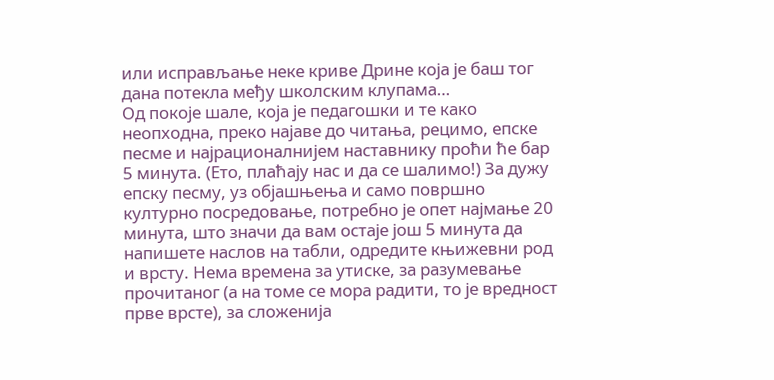или исправљање неке криве Дрине која је баш тог дана потекла међу школским клупама…
Од покоје шале, која је педагошки и те како неопходна, преко најаве до читања, рецимо, епске песме и најрационалнијем наставнику проћи ће бар 5 минута. (Ето, плаћају нас и да се шалимо!) За дужу епску песму, уз објашњења и само површно културно посредовање, потребно је опет најмање 20 минута, што значи да вам остаје још 5 минута да напишете наслов на табли, одредите књижевни род и врсту. Нема времена за утиске, за разумевање прочитаног (а на томе се мора радити, то је вредност прве врсте), за сложенија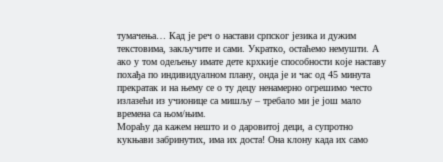тумачења… Кад је реч о настави српског језика и дужим текстовима, закључите и сами. Укратко, остаћемо немушти. А ако у том одељењу имате дете крхкије способности које наставу похађа по индивидуалном плану, онда је и час од 45 минута прекратак и на њему се о ту децу ненамерно огрешимо често излазећи из учионице са мишљу – требало ми је још мало времена са њом/њим.
Мораћу да кажем нешто и о даровитој деци, а супротно кукњави забринутих, има их доста! Она клону када их само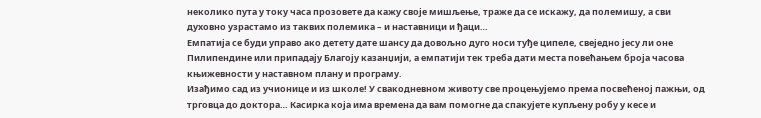неколико пута у току часа прозовете да кажу своје мишљење, траже да се искажу, да полемишу, а сви духовно узрастамо из таквих полемика – и наставници и ђаци…
Емпатија се буди управо ако детету дате шансу да довољно дуго носи туђе ципеле, свеједно јесу ли оне Пилипендине или припадају Благоју казанџији, а емпатији тек треба дати места повећањем броја часова књижевности у наставном плану и програму.
Изађимо сад из учионице и из школе! У свакодневном животу све процењујемо према посвећеној пажњи, од трговца до доктора… Касирка која има времена да вам помогне да спакујете купљену робу у кесе и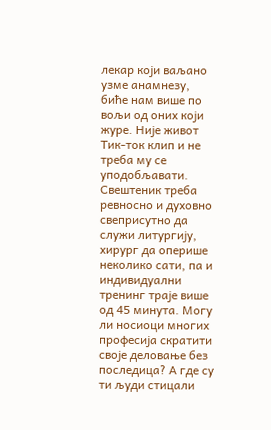лекар који ваљано узме анамнезу, биће нам више по вољи од оних који журе. Није живот Тик-ток клип и не треба му се уподобљавати. Свештеник треба ревносно и духовно свеприсутно да служи литургију, хирург да оперише неколико сати, па и индивидуални тренинг траје више од 45 минута. Могу ли носиоци многих професија скратити своје деловање без последица? А где су ти људи стицали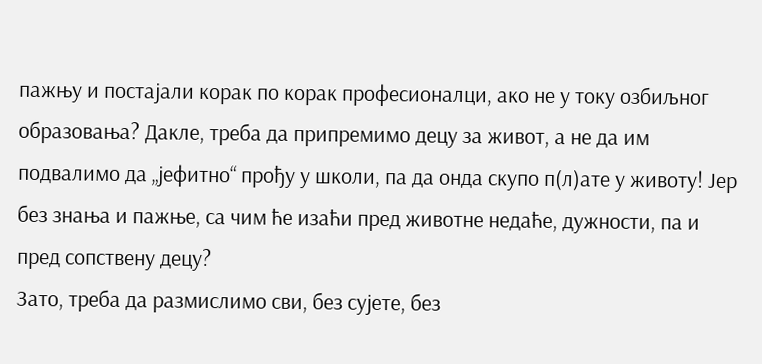пажњу и постајали корак по корак професионалци, ако не у току озбиљног образовања? Дакле, треба да припремимо децу за живот, а не да им подвалимо да „јефитно“ прођу у школи, па да онда скупо п(л)ате у животу! Јер без знања и пажње, са чим ће изаћи пред животне недаће, дужности, па и пред сопствену децу?
Зато, треба да размислимо сви, без сујете, без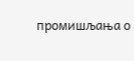промишљања о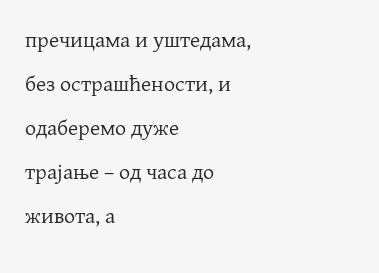пречицама и уштедама, без острашћености, и одаберемо дуже трајање – од часа до живота, а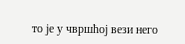то је у чвршћој вези него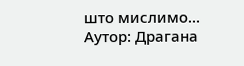што мислимо…
Аутор: Драгана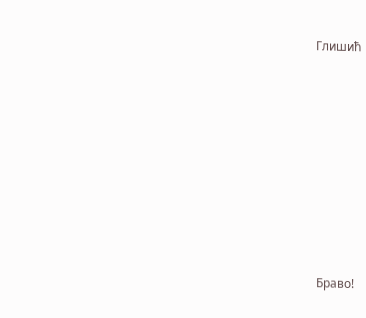Глишић











Браво!